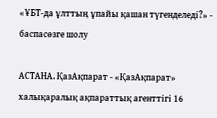«ҰБТ-да ұлттың ұпайы қашан түгенделеді?» - баспасөзге шолу

АСТАНА. ҚазАқпарат - «ҚазАқпарат» халықаралық ақпараттық агенттігі 16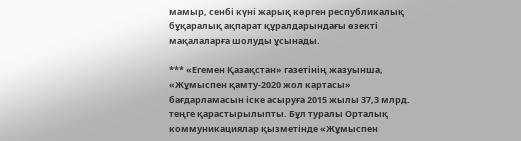мамыр, сенбі күні жарық көрген республикалық бұқаралық ақпарат құралдарындағы өзекті мақалаларға шолуды ұсынады.

*** «Егемен Қазақстан» газетінің жазуынша, «Жұмыспен қамту-2020 жол картасы» бағдарламасын іске асыруға 2015 жылы 37,3 млрд. теңге қарастырылыпты. Бұл туралы Орталық коммуникациялар қызметінде «Жұмыспен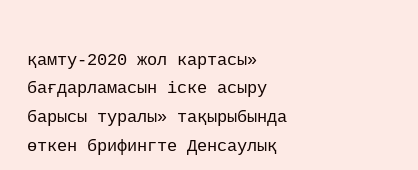қамту-2020 жол картасы» бағдарламасын іске асыру барысы туралы» тақырыбында өткен брифингте Денсаулық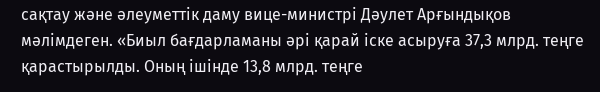сақтау және әлеуметтік даму вице-министрі Дәулет Арғындықов мәлімдеген. «Биыл бағдарламаны әрі қарай іске асыруға 37,3 млрд. теңге қарастырылды. Оның ішінде 13,8 млрд. теңге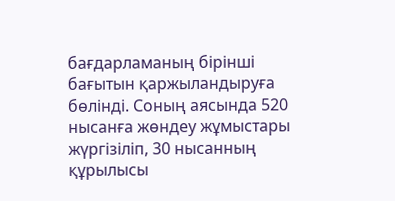бағдарламаның бірінші бағытын қаржыландыруға бөлінді. Соның аясында 520 нысанға жөндеу жұмыстары жүргізіліп, 30 нысанның құрылысы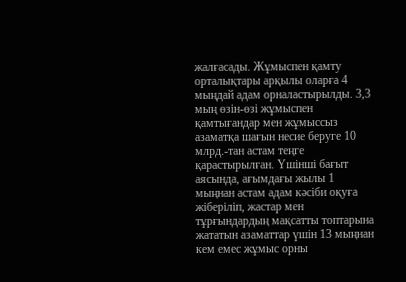жалғасады. Жұмыспен қамту орталықтары арқылы оларға 4 мыңдай адам орналастырылды. 3,3 мың өзін-өзі жұмыспен қамтығандар мен жұмыссыз азаматқа шағын несие беруге 10 млрд.-тан астам теңге қарастырылған. Үшінші бағыт аясында, ағымдағы жылы 1 мыңнан астам адам кәсіби оқуға жіберіліп, жастар мен тұрғындардың мақсатты топтарына жататын азаматтар үшін 13 мыңнан кем емес жұмыс орны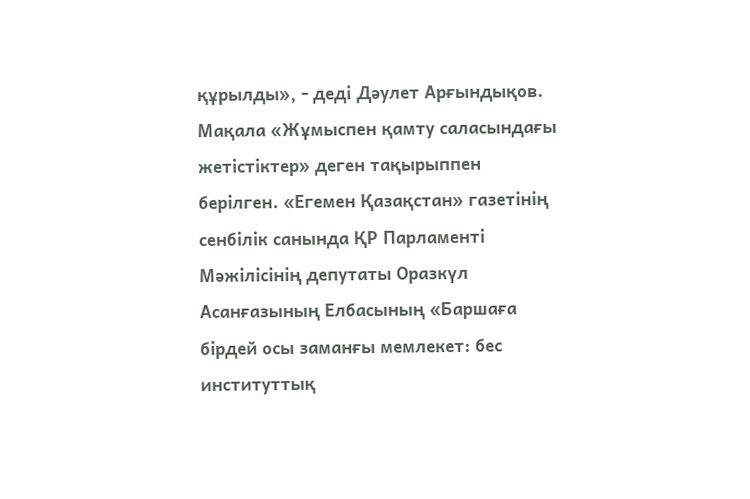құрылды», - деді Дәулет Арғындықов. Мақала «Жұмыспен қамту саласындағы жетістіктер» деген тақырыппен берілген. «Егемен Қазақстан» газетінің сенбілік санында ҚР Парламенті Мәжілісінің депутаты Оразкүл Асанғазының Елбасының «Баршаға бірдей осы заманғы мемлекет: бес институттық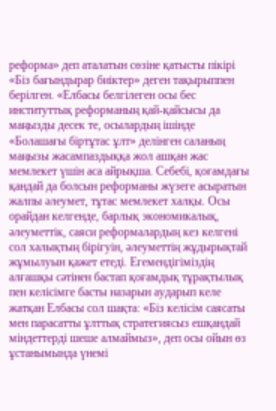реформа» деп аталатын сөзіне қатысты пікірі «Біз бағындырар биіктер» деген тақырыппен берілген. «Елбасы белгілеген осы бес институттық реформаның қай-қайсысы да маңызды десек те, осылардың ішінде «Болашағы біртұтас ұлт» делінген саланың маңызы жасампаздыққа жол ашқан жас мемлекет үшін аса айрықша. Себебі, қоғамдағы қандай да болсын реформаны жүзеге асыратын жалпы әлеумет, тұтас мемлекет халқы. Осы орайдан келгенде, барлық экономикалық, әлеуметтік, саяси реформалардың кез келгені сол халықтың бірігуін, әлеуметтің жұдырықтай жұмылуын қажет етеді. Егемендігіміздің алғашқы сәтінен бастап қоғамдық тұрақтылық пен келісімге басты назарын аударып келе жатқан Елбасы сол шақта: «Біз келісім саясаты мен парасатты ұлттық стратегиясыз ешқандай міндеттерді шеше алмаймыз», деп осы ойын өз ұстанымында үнемі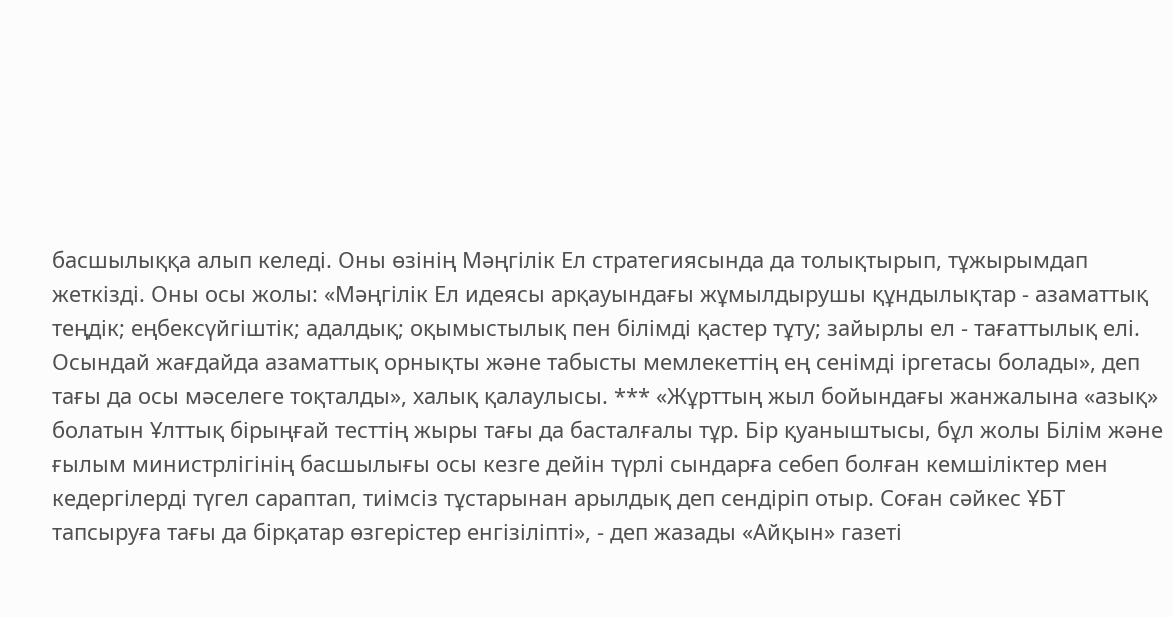басшылыққа алып келеді. Оны өзінің Мәңгілік Ел стратегиясында да толықтырып, тұжырымдап жеткізді. Оны осы жолы: «Мәңгілік Ел идеясы арқауындағы жұмылдырушы құндылықтар - азаматтық теңдік; еңбексүйгіштік; адалдық; оқымыстылық пен білімді қастер тұту; зайырлы ел - тағаттылық елі. Осындай жағдайда азаматтық орнықты және табысты мемлекеттің ең сенімді іргетасы болады», деп тағы да осы мәселеге тоқталды», халық қалаулысы. *** «Жұрттың жыл бойындағы жанжалына «азық» болатын Ұлттық бірыңғай тесттің жыры тағы да басталғалы тұр. Бір қуаныштысы, бұл жолы Білім және ғылым министрлігінің басшылығы осы кезге дейін түрлі сындарға себеп болған кемшіліктер мен кедергілерді түгел сараптап, тиімсіз тұстарынан арылдық деп сендіріп отыр. Соған сәйкес ҰБТ тапсыруға тағы да бірқатар өзгерістер енгізіліпті», - деп жазады «Айқын» газеті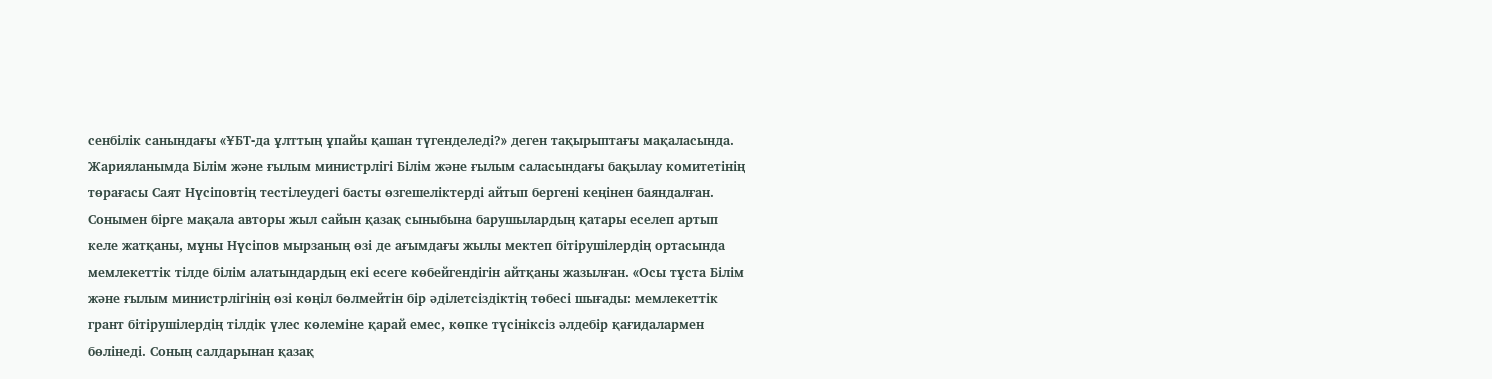сенбілік санындағы «ҰБТ-да ұлттың ұпайы қашан түгенделеді?» деген тақырыптағы мақаласында. Жарияланымда Білім және ғылым министрлігі Білім және ғылым саласындағы бақылау комитетінің төрағасы Саят Нүсіповтің тестілеудегі басты өзгешеліктерді айтып бергені кеңінен баяндалған. Сонымен бірге мақала авторы жыл сайын қазақ сыныбына барушылардың қатары еселеп артып келе жатқаны, мұны Нүсіпов мырзаның өзі де ағымдағы жылы мектеп бітірушілердің ортасында мемлекеттік тілде білім алатындардың екі есеге көбейгендігін айтқаны жазылған. «Осы тұста Білім және ғылым министрлігінің өзі көңіл бөлмейтін бір әділетсіздіктің төбесі шығады: мемлекеттік грант бітірушілердің тілдік үлес көлеміне қарай емес, көпке түсініксіз әлдебір қағидалармен бөлінеді. Соның салдарынан қазақ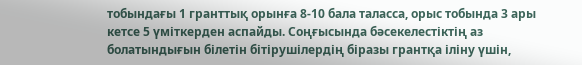тобындағы 1 гранттық орынға 8-10 бала таласса, орыс тобында 3 ары кетсе 5 үміткерден аспайды. Соңғысында бәсекелестіктің аз болатындығын білетін бітірушілердің біразы грантқа іліну үшін,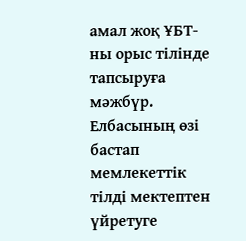амал жоқ ҰБТ-ны орыс тілінде тапсыруға мәжбүр. Елбасының өзі бастап мемлекеттік тілді мектептен үйретуге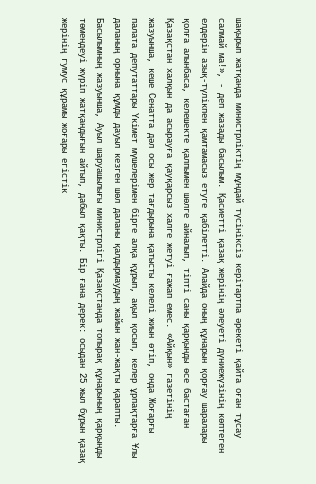шақырып жатқанда министрліктің мұндай түсініксіз керітартпа әрекеті қайта оған тұсау салмай ма!», - деп жазады басылым. Қасиетті қазақ жерінің әлеуеті дүниежүзінің көптеген елдерін азық-түлікпен қамтамасыз етуге қабілетті. Алайда оның құнарын қорғау шаралары қолға алынбаса, келешекте қалпымен шөлге айналып, тіпті саны қарқынды өсе бастаған Қазақстан халқын да асырауға қауқарсыз халге жетуі ғажап емес. «Айқын» газетінің жазуынша, кеше Сенатта дәл осы жер тағдырына қатысты келелі жиын өтіп, онда Жоғарғы палата депутаттары Үкімет мүшелерімен бірге алқа құрып, ақыл қосып, келер ұрпақтарға Ұлы даланың орнына құмды дауыл кезген шөл даланы қалдырмаудың жайын жан-жақты қарапты. Басылымның жазуынша, Ауыл шаруашылығы министрлігі Қазақстанда топырақ құнарының қарқынды төмендеуі жүріп жатқандығын айтып, дабыл қақты. Бір ғана дерек: осыдан 25 жыл бұрын қазақ жерінің гумус құрамы жоғары егістік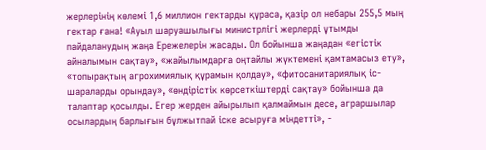жерлерінің көлемі 1,6 миллион гектарды құраса, қазір ол небары 255,5 мың гектар ғана! «Ауыл шаруашылығы министрлігі жерлерді ұтымды пайдаланудың жаңа Ережелерін жасады. Ол бойынша жаңадан «егістік айналымын сақтау», «жайылымдарға оңтайлы жүктемені қамтамасыз ету», «топырақтың агрохимиялық құрамын қолдау», «фитосанитариялық іс-шараларды орындау», «өндірістік көрсеткіштерді сақтау» бойынша да талаптар қосылды. Егер жерден айырылып қалмаймын десе, аграршылар осылардың барлығын бұлжытпай іске асыруға міндетті», -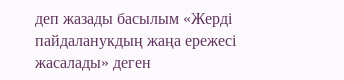деп жазады басылым «Жерді пайдаланукдың жаңа ережесі жасалады» деген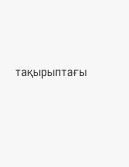тақырыптағы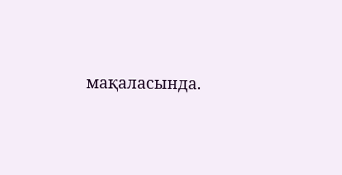мақаласында.